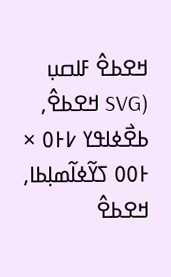ߞߐߕߐ߮ ߓߊߛߎ߲ (SVG ߞߐߕߐ߮, ߕߐ߯ߦߊߟߌ ߇߅߀ × ߅߀߀ ߖߌ߬ߦߊ߬ߘߊ߲ߕߊ, ߞߐߕߐ߮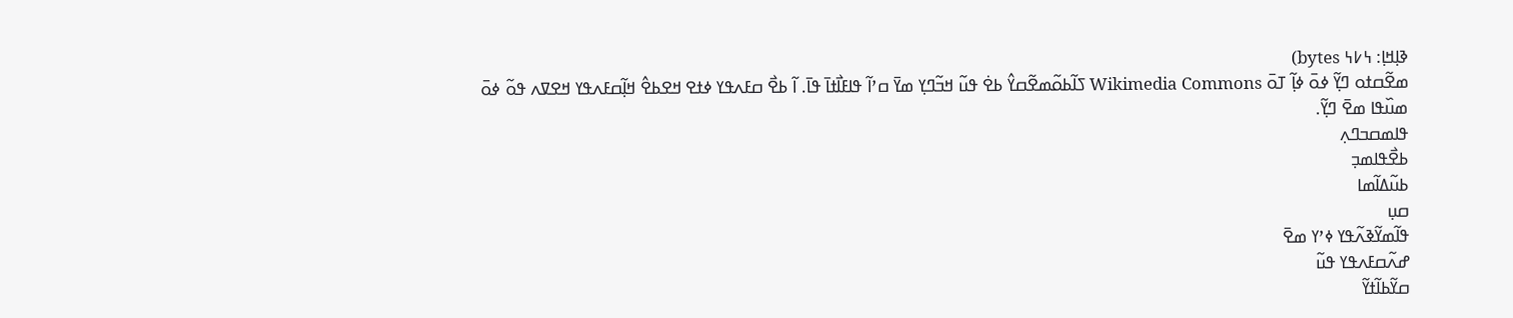ߢߊ߲ߞߊ߲: ߆߇߆ bytes)
ߘߐ߬ߛߙߋ ߣߌ߲߬ ߦߋ߫ ߦߊ߲߬ ߠߋ߫ Wikimedia Commons ߖߊ߬ߕߋ߬ߘߐ߬ߛߌ߮ ߕߐ߭ ߟߎ߬ ߞߏ߬ߣߌ߲ ߘߌ߫ ߛߴߊ߬ ߟߊߓߊ߯ߙߊ߫ ߟߊ߫. ߊ߬ ߕߐ߯ ߛߓߍߟߌ ߦߙߐ ߞߐߕߐ߮ ߞߊ߲߬ߛߓߍߟߌ ߞߐߜߍ ߟߋ߬ ߦߋ߫ ߘߎ߰ߟߊ ߘߐ߫ ߣߌ߲߬.
ߟߊߘߛߏߣߍ߲
ߕߐ߯ߟߊߘߏ߲
ߕߎ߬ߡߊ߬ߘߊ
ߛߎ߲
ߟߊ߬ߘߌ߬ߢߍ߬ߟߌ ߦߴߌ ߘߐ߫
ߝߍ߬ߛߓߍߟߌ ߟߎ߬
ߛߌ߬ߕߊ߬ߙߌ߬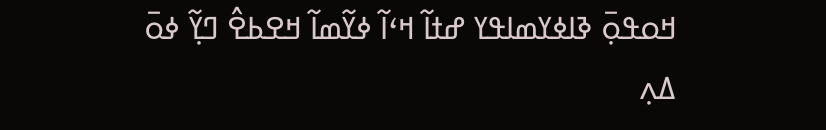ߞߋߟߋ߲߫ ߢߊߦߌߘߊߟߌ ߝߙߊ߬ ߞߵߊ߬ ߦߌ߬ߘߊ߬ ߞߐߕߐ߮ ߣߌ߲߬ ߦߋ߫ ߡߍ߲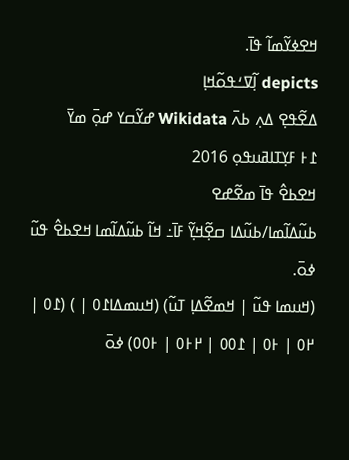ߞߐߦߌ߬ߘߊ߬ ߟߊ߫.
depicts ߊ߲߬ߜߑߟߋ߬ߞߊ߲
ߡߐ߬ߟߐ߲ ߡߍ߲ ߕߍ߫ Wikidata ߝߌ߬ߛߌ ߝߋ߲߫ ߘߌ߫
߁߅ ߓߌ߲ߠߊߥߎߟߋ߲ 2016
ߞߐߕߐ߮ ߟߊ߫ ߘߐ߬ߝߐ
ߕߎ߬ߡߊ߬ߘߊ/ߕߎ߬ߡߊ ߛߐ߲߬ߞߌ߲߬ ߓߊ߫߸ ߞߊ߬ ߕߎ߬ߡߊ߬ߘߊ ߞߐߕߐ߮ ߟߎ߬ ߦߋ߫.
(ߞߎߘߊ ߟߎ߬ | ߞߘߐ߬ߡߊ߲ ߠߎ߬) (ߞߎߘߡߊ߁߀ | ) (߁߀ | ߂߀ | ߅߀ | ߁߀߀ | ߂߅߀ | ߅߀߀) ߦߋ߫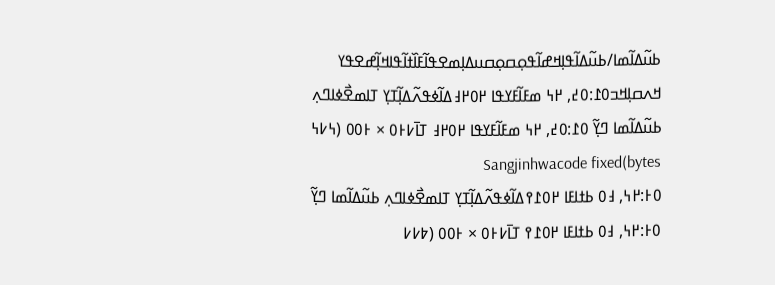ߕߎ߬ߡߊ߬ߘߊ/ߕߎ߬ߡߊ߬ߟߊ߲ߞߝߊ߬ߟߋ߲ߛߋ߲ߛߎߡߊ߲ߘߐߟߊ߬ߓߊ߰ߙߊ߬ߟߊߞߊ߲߬ߝߐߟߌ
ߞߍߛߊ߲ߞߏ߀߁:߀߄, ߂߆ ߘߓߊ߬ߓߌߟߊ ߂߀߂߃ߡߊ߬ߦߟߍ߬ߡߊ߲߬ߠߌ߲ ߠߊߘߐ߯ߦߊߣߍ߲ ߕߎ߬ߡߊ߬ߘߊ ߣߌ߲߬ ߀߁:߀߄, ߂߆ ߘߓߊ߬ߓߌߟߊ ߂߀߂߃ ߠߊ߫߇߅߀ × ߅߀߀ (߆߇߆ bytes)Sangjinhwacode fixed
߀߅:߂߆, ߃߀ ߕߙߊߓߊ ߂߀߁߉ߡߊ߬ߦߟߍ߬ߡߊ߲߬ߠߌ߲ ߠߊߘߐ߯ߦߊߣߍ߲ ߕߎ߬ߡߊ߬ߘߊ ߣߌ߲߬ ߀߅:߂߆, ߃߀ ߕߙߊߓߊ ߂߀߁߉ ߠߊ߫߇߅߀ × ߅߀߀ (߈߇߇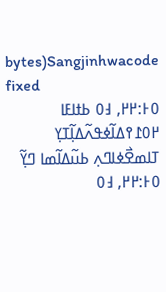bytes)Sangjinhwacode fixed
߀߅:߂߂, ߃߀ ߕߙߊߓߊ ߂߀߁߉ߡߊ߬ߦߟߍ߬ߡߊ߲߬ߠߌ߲ ߠߊߘߐ߯ߦߊߣߍ߲ ߕߎ߬ߡߊ߬ߘߊ ߣߌ߲߬ ߀߅:߂߂, ߃߀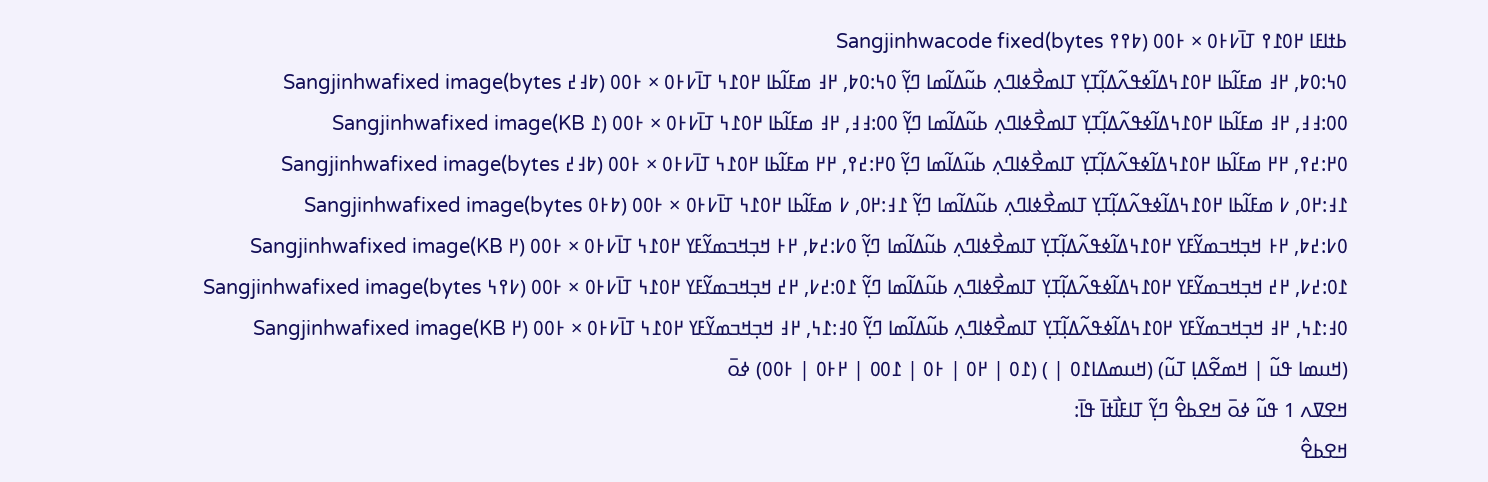ߕߙߊߓߊ ߂߀߁߉ ߠߊ߫߇߅߀ × ߅߀߀ (߈߉߉ bytes)Sangjinhwacode fixed
߀߆:߀߈, ߂߃ ߘߓߊ߬ߕߊ ߂߀߁߆ߡߊ߬ߦߟߍ߬ߡߊ߲߬ߠߌ߲ ߠߊߘߐ߯ߦߊߣߍ߲ ߕߎ߬ߡߊ߬ߘߊ ߣߌ߲߬ ߀߆:߀߈, ߂߃ ߘߓߊ߬ߕߊ ߂߀߁߆ ߠߊ߫߇߅߀ × ߅߀߀ (߈߃߄ bytes)Sangjinhwafixed image
߀߀:߃߃, ߂߃ ߘߓߊ߬ߕߊ ߂߀߁߆ߡߊ߬ߦߟߍ߬ߡߊ߲߬ߠߌ߲ ߠߊߘߐ߯ߦߊߣߍ߲ ߕߎ߬ߡߊ߬ߘߊ ߣߌ߲߬ ߀߀:߃߃, ߂߃ ߘߓߊ߬ߕߊ ߂߀߁߆ ߠߊ߫߇߅߀ × ߅߀߀ (߁ KB)Sangjinhwafixed image
߀߂:߄߉, ߂߂ ߘߓߊ߬ߕߊ ߂߀߁߆ߡߊ߬ߦߟߍ߬ߡߊ߲߬ߠߌ߲ ߠߊߘߐ߯ߦߊߣߍ߲ ߕߎ߬ߡߊ߬ߘߊ ߣߌ߲߬ ߀߂:߄߉, ߂߂ ߘߓߊ߬ߕߊ ߂߀߁߆ ߠߊ߫߇߅߀ × ߅߀߀ (߈߃߄ bytes)Sangjinhwafixed image
߁߃:߂߀, ߇ ߘߓߊ߬ߕߊ ߂߀߁߆ߡߊ߬ߦߟߍ߬ߡߊ߲߬ߠߌ߲ ߠߊߘߐ߯ߦߊߣߍ߲ ߕߎ߬ߡߊ߬ߘߊ ߣߌ߲߬ ߁߃:߂߀, ߇ ߘߓߊ߬ߕߊ ߂߀߁߆ ߠߊ߫߇߅߀ × ߅߀߀ (߈߅߀ bytes)Sangjinhwafixed image
߀߇:߄߈, ߂߅ ߞߏ߲ߞߏߘߌ߬ߓߌ ߂߀߁߆ߡߊ߬ߦߟߍ߬ߡߊ߲߬ߠߌ߲ ߠߊߘߐ߯ߦߊߣߍ߲ ߕߎ߬ߡߊ߬ߘߊ ߣߌ߲߬ ߀߇:߄߈, ߂߅ ߞߏ߲ߞߏߘߌ߬ߓߌ ߂߀߁߆ ߠߊ߫߇߅߀ × ߅߀߀ (߂ KB)Sangjinhwafixed image
߁߀:߄߇, ߂߄ ߞߏ߲ߞߏߘߌ߬ߓߌ ߂߀߁߆ߡߊ߬ߦߟߍ߬ߡߊ߲߬ߠߌ߲ ߠߊߘߐ߯ߦߊߣߍ߲ ߕߎ߬ߡߊ߬ߘߊ ߣߌ߲߬ ߁߀:߄߇, ߂߄ ߞߏ߲ߞߏߘߌ߬ߓߌ ߂߀߁߆ ߠߊ߫߇߅߀ × ߅߀߀ (߇߉߆ bytes)Sangjinhwafixed image
߀߃:߁߆, ߂߃ ߞߏ߲ߞߏߘߌ߬ߓߌ ߂߀߁߆ߡߊ߬ߦߟߍ߬ߡߊ߲߬ߠߌ߲ ߠߊߘߐ߯ߦߊߣߍ߲ ߕߎ߬ߡߊ߬ߘߊ ߣߌ߲߬ ߀߃:߁߆, ߂߃ ߞߏ߲ߞߏߘߌ߬ߓߌ ߂߀߁߆ ߠߊ߫߇߅߀ × ߅߀߀ (߂ KB)Sangjinhwafixed image
(ߞߎߘߊ ߟߎ߬ | ߞߘߐ߬ߡߊ߲ ߠߎ߬) (ߞߎߘߡߊ߁߀ | ) (߁߀ | ߂߀ | ߅߀ | ߁߀߀ | ߂߅߀ | ߅߀߀) ߦߋ߫
ߞߐߜߍ 1 ߟߎ߬ ߦߋ߫ ߞߐߕߐ߮ ߣߌ߲߬ ߠߊߓߊ߯ߙߊ߫ ߟߊ߫:
ߞߐߕߐ߮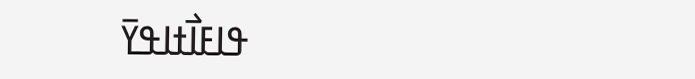ߟߊߓߊ߯ߙߊߟߌ߫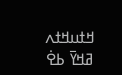ߞߙߎߞߙߍ
ߥߞߌ߫ ߕߐ߭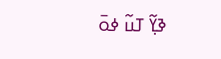ߢߌ߲߬ ߠߎ߬ ߦߋ߫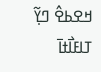ߞߐߕߐ߮ ߣߌ߲߬ ߠߊߓߊ߯ߙߊ߫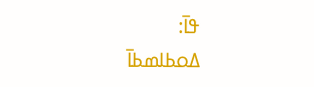ߟߊ߫:
ߡߋߕߊߘߕߊ߫